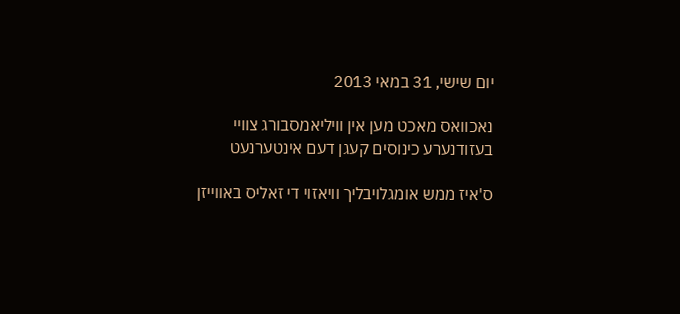יום שישי, 31 במאי 2013

נאכוואס מאכט מען אין וויליאמסבורג צוויי בעזודנערע כינוסים קעגן דעם אינטערנעט

ס'איז ממש אומגלויבליך וויאזוי די זאליס באווייזן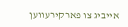אייביג צו פארקירעווען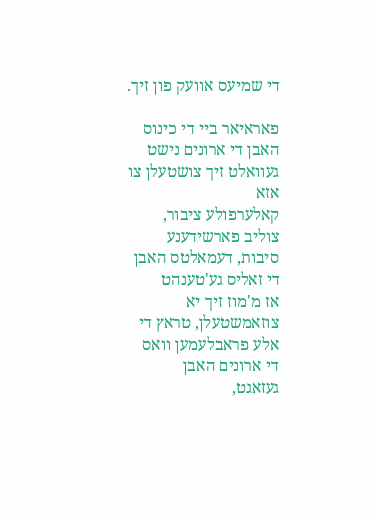די שמיעס אוועק פון זיך.

פאראיאר ביי די כינוס האבן די ארונים נישט געוואלט זיך צושטעלן צו אזא
קאלערפולע ציבור, צוליב פארשידענע סיבות, דעמאלטס האבן די זאליס גע'טענהט
אז מ'מוז זיך יא צוזאמשטעלן, טראץ די אלע פראבלעמען וואס די ארונים האבן
געזאגט,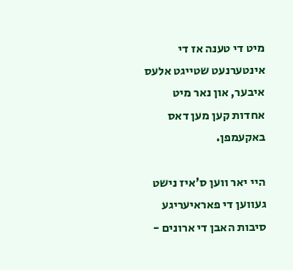מיט די טענה אז די אינטערנעט שטייגט אלעס איבער, און נאר מיט
אחדות קען מען דאס באקעמפן.

היי יאר ווען ס'איז נישט געווען די פאראיעריגע סיבות האבן די ארונים -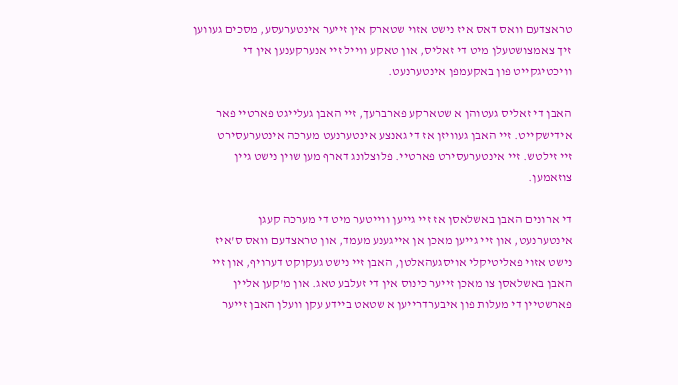טראצדעם וואס דאס איז נישט אזוי שטארק אין זייער אינטערעסע, מסכים געווען
זיך צאמצושטעלן מיט די זאליס, און טאקע ווייל זיי אנערקענען אין די
וויכטיגקייט פון באקעמפן אינטערנעט.

האבן די זאליס געטוהן א שטארקע פארברעך, זיי האבן געלייגט פארטיי פאר
אידישקייט. זיי האבן געוויזן אז די גאנצע אינטערנעט מערכה אינטערעסירט
זיי זילטש. זיי אינטערעסירט פארטיי. פלוצלונג דארף מען שוין נישט גיין
צוזאמען.

די ארונים האבן באשלאסן אז זיי גייען ווייטער מיט די מערכה קעגן
אינטערנעט, און זיי גייען מאכן אן אייגענע מעמד, און טראצדעם וואס ס'איז
נישט אזוי פאליטיקלי אויסגעהאלטן, האבן זיי נישט געקוקט דערויף, און זיי
האבן באשלאסן צו מאכן זייער כינוס אין די זעלבע טאג. און מ'קען אליין
פארשטיין די מעלות פון איבערדרייען א שטאט ביידע עקן וועלן האבן זייער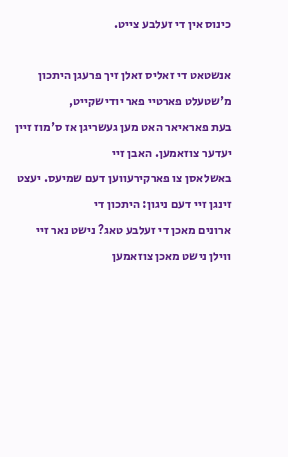כינוס אין די זעלבע צייט.

אנשטאט די זאליס זאלן זיך פרעגן היתכון מ'שטעלט פארטיי פאר יודישקייט,
בעת פאראיאר האט מען געשריגן אז ס'מוז זיין יעדער צוזאמען. האבן זיי
באשלאסן צו פארקירעווען דעם שמיעס. יעצט זינגן זיי דעם ניגון: היתכון די
ארונים מאכן די זעלבע טאג? נישט נאר זיי ווילן נישט מאכן צוזאמען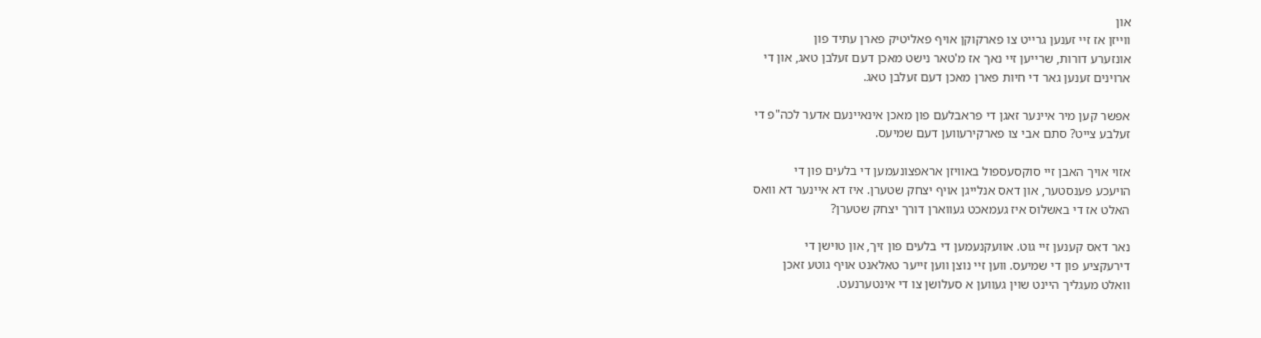און
ווייזן אז זיי זענען גרייט צו פארקוקן אויף פאליטיק פארן עתיד פון
אונזערע דורות, שרייען זיי נאך אז מ'טאר נישט מאכן דעם זעלבן טאג, און די
ארוינים זענען גאר די חיות פארן מאכן דעם זעלבן טאג.

אפשר קען מיר איינער זאגן די פראבלעם פון מאכן אינאיינעם אדער לכה"פ די
זעלבע צייט? סתם אבי צו פארקירעווען דעם שמיעס.

אזוי אויך האבן זיי סוקסעספול באוויזן אראפצונעמען די בלעים פון די
הויעכע פענסטער, און דאס אנלייגן אויף יצחק שטערן. איז דא איינער דא וואס
האלט אז די באשלוס איז געמאכט געווארן דורך יצחק שטערן?

נאר דאס קענען זיי גוט. אוועקנעמען די בלעים פון זיך, און טוישן די
דירעקציע פון די שמיעס. ווען זיי נוצן ווען זייער טאלאנט אויף גוטע זאכן
וואלט מעגליך היינט שוין געווען א סעלושן צו די אינטערנעט.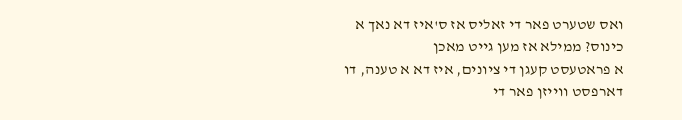ואס שטערט פאר די זאליס אז ס'איז דא נאך א כינוס? ממילא אז מען גייט מאכן
א פראטעסט קעגן די ציונים, איז דא א טענה, דו דארפסט ווייזן פאר די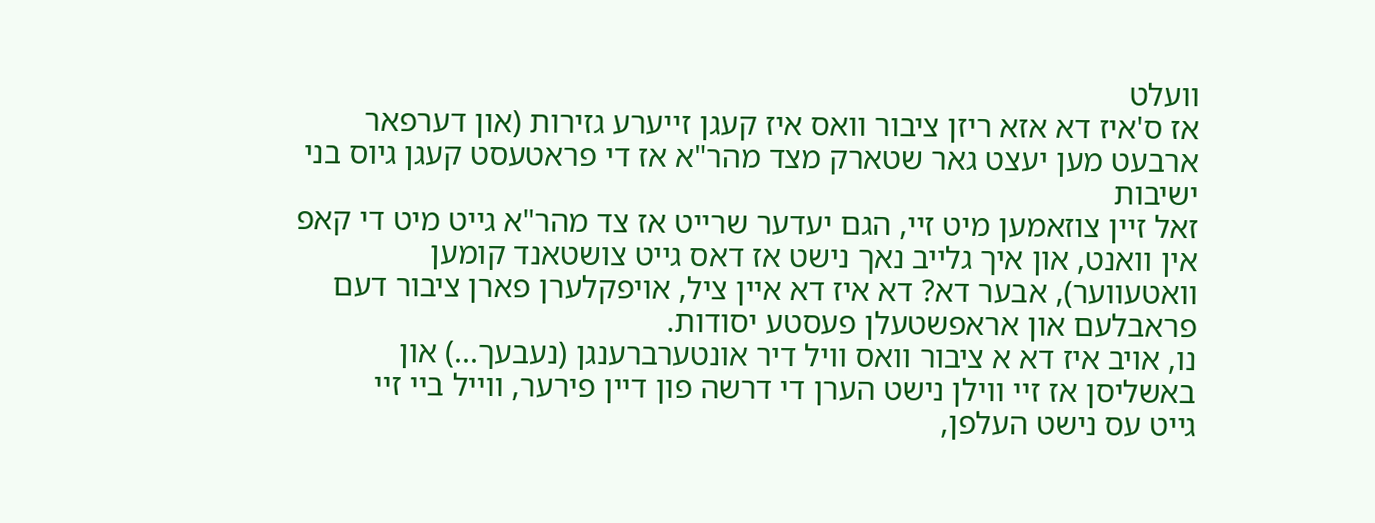וועלט
אז ס'איז דא אזא ריזן ציבור וואס איז קעגן זייערע גזירות (און דערפאר
ארבעט מען יעצט גאר שטארק מצד מהר"א אז די פראטעסט קעגן גיוס בני ישיבות
זאל זיין צוזאמען מיט זיי, הגם יעדער שרייט אז צד מהר"א גייט מיט די קאפ
אין וואנט, און איך גלייב נאך נישט אז דאס גייט צושטאנד קומען
וואטעווער), אבער דא? דא איז דא איין ציל, אויפקלערן פארן ציבור דעם
פראבלעם און אראפשטעלן פעסטע יסודות.
נו, אויב איז דא א ציבור וואס וויל דיר אונטערברענגן (נעבעך...) און
באשליסן אז זיי ווילן נישט הערן די דרשה פון דיין פירער, ווייל ביי זיי
גייט עס נישט העלפן,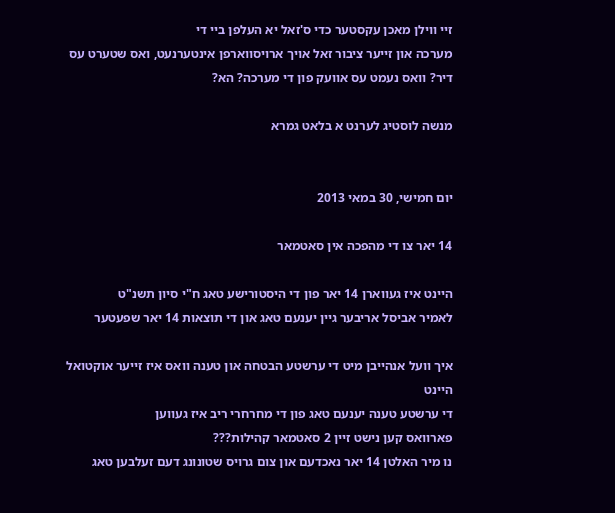זיי ווילן מאכן עקסטער כדי ס'זאל יא העלפן ביי די
מערכה און זייער ציבור זאל אויך ארויסווארפן אינטערנעט, ואס שטערט עס
דיר? וואס נעמט עס אוועק פון די מערכה? הא?

מנשה לוסטיג לערנט א בלאט גמרא


יום חמישי, 30 במאי 2013

14 יאר צו די מהפכה אין סאטמאר

היינט איז געווארן 14 יאר פון די היסטורישע טאג ח"י סיון תשנ"ט
לאמיר אביסל אריבער גיין יענעם טאג און די תוצאות 14 יאר שפעטער

איך וועל אנהייבן מיט די ערשטע הבטחה און טענה וואס איז זייער אוקטואל היינט
די ערשטע טענה יענעם טאג פון די מחרחרי ריב איז געווען
פארוואס קען נישט זיין 2 סאטמאר קהילות???
נו מיר האלטן 14 יאר נאכדעם און צום גרויס שטונונג דעם זעלבען טאג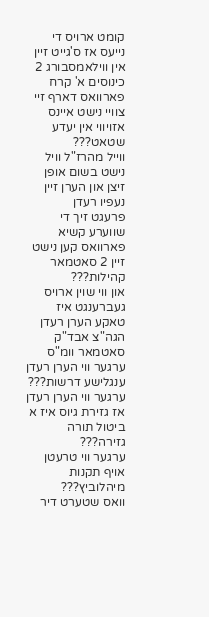קומט ארויס די נייעס אז ס'גייט זיין אין ווילאמסבורג 2 כינוסים א' קרח
פארוואס דארף זיי צוויי נישט איינס אזויווי אין יעדע שטאט???
ווייל מהרז"ל וויל נישט בשום אופן זיצן און הערן זיין נעפיו רעדן
פרעגט זיך די שווערע קשיא פארוואס קען נישט זיין 2 סאטמאר קהילות???
און ווי שוין ארויס געברענגט איז טאקע הערן רעדן הגה"צ אבד"ק סאטמאר וומ"ס
ערגער ווי הערן רעדן ענגלישע דרשות???
ערגער ווי הערן רעדן אז גזירת גיוס איז א ביטול תורה גזירה???
ערגער ווי טרעטן אויף תקנות מיהלוביץ???
וואס שטערט דיר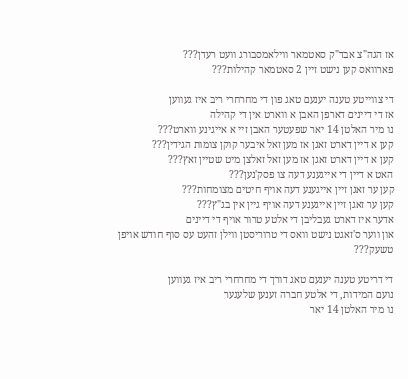אז הגה"צ אבד"ק סאטמאר ווילאמסבורג וועט רעדן???
פארוואס קען נישט זיין 2 סאטמאר קהילות???

די צווייטע טענה יענעם טאג פון די מחרחרי ריב איז געווען
אז די דיינים דארפן האבן א ווארט אין די קהילה
נו מיר האלטן 14 יאר שפעטער האבן זיי א אייגינע ווארט???
קען א דיין דארט זאגן אז מען זאל איבער קוקן צומות הגידין???
קען א דיין דארט זאגן אז מען זאל זאלצן מיט שטיין זאץ???
האט א דיין די אייגענע דעה צו פסק'נען???
קען ער זאגן זיין אייגענע דעה אויף חיטים מצומחות???
קען ער זאגן זיין אייגענע דעה אויף גיין אין בג"ץ???
אדער איז דארט געבליבן די אלטע טרור אויף די דיינים
און ווער ס'זאגט נישט וואס די טרוריסטן ווילן זהעט עס סוף חודש אויפן טשעק???

די דריטע טענה יענעם טאג דורך די מחרחרי ריב איז געווען
נועם המידות, די אלטע חברה זענען שלעגער
נו מיר האלטן 14 יאר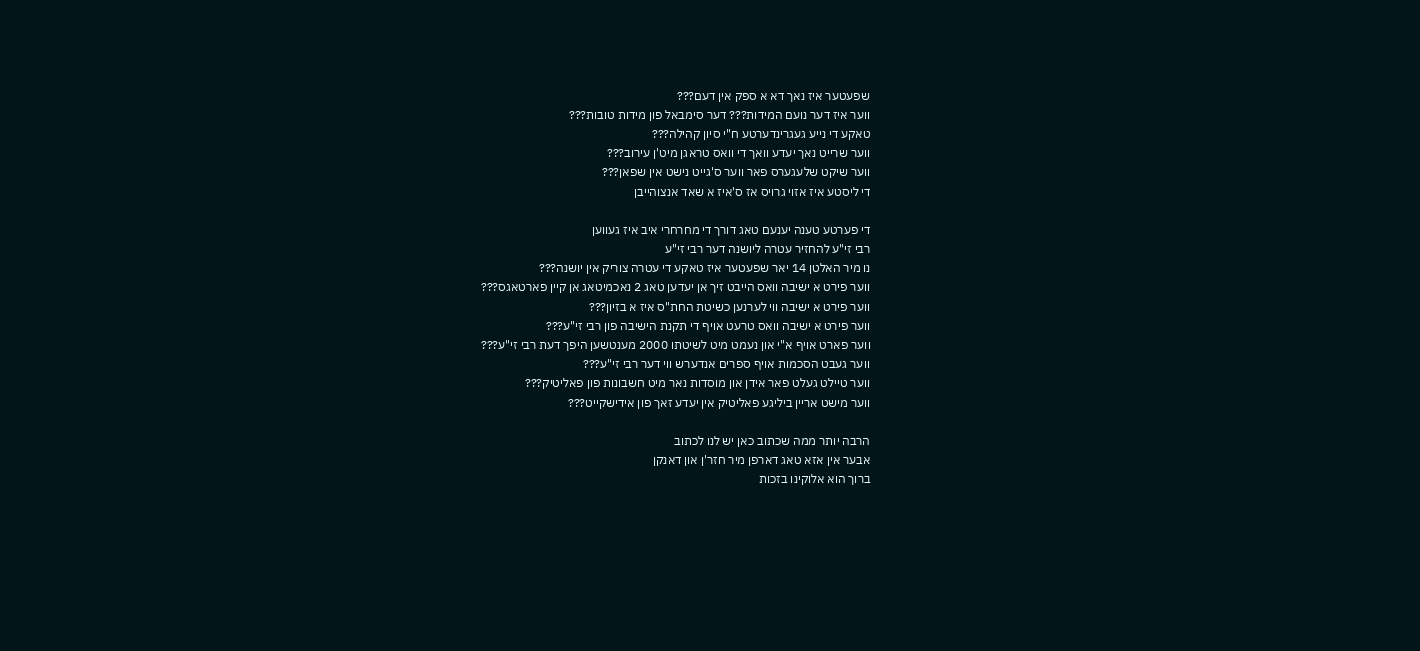שפעטער איז נאך דא א ספק אין דעם???
ווער איז דער נועם המידות??? דער סימבאל פון מידות טובות???
טאקע די נייע געגרינדערטע ח"י סיון קהילה???
ווער שרייט נאך יעדע וואך די וואס טראגן מיט'ן עירוב???
ווער שיקט שלעגערס פאר ווער ס'גייט נישט אין שפאן???
די ליסטע איז אזוי גרויס אז ס'איז א שאד אנצוהייבן

די פערטע טענה יענעם טאג דורך די מחרחרי איב איז געווען
רבי זי"ע להחזיר עטרה ליושנה דער רבי זי"ע
נו מיר האלטן 14 יאר שפעטער איז טאקע די עטרה צוריק אין יושנה???
ווער פירט א ישיבה וואס הייבט זיך אן יעדען טאג 2 נאכמיטאג אן קיין פארטאגס???
ווער פירט א ישיבה ווי לערנען כשיטת החת"ס איז א בזיון???
ווער פירט א ישיבה וואס טרעט אויף די תקנת הישיבה פון רבי זי"ע???
ווער פארט אויף א"י און נעמט מיט לשיטתו 2000 מענטשען היפך דעת רבי זי"ע???
ווער געבט הסכמות אויף ספרים אנדערש ווי דער רבי זי"ע???
ווער טיילט געלט פאר אידן און מוסדות נאר מיט חשבונות פון פאליטיק???
ווער מישט אריין ביליגע פאליטיק אין יעדע זאך פון אידישקייט???

הרבה יותר ממה שכתוב כאן יש לנו לכתוב
אבער אין אזא טאג דארפן מיר חזר'ן און דאנקן
ברוך הוא אלוקינו בזכות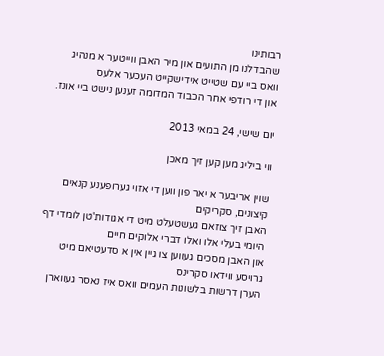רבותינו
שהבדלנו מן התועים און מיר האבן ווייטער א מנהיג
וואס ביי עם שטייט אידישקייט העכער אלעס
און די רודפי אחר הכבוד המדומה זענען נישט ביי אונז.

יום שישי, 24 במאי 2013

ווי ביליג מען קען זיך מאכן

שוין אריבער א יאר פון ווען די אזוי גערופענע קנאים קיצונים, סקריקים
האבן זיך צוזאם געשטעלט מיט די אגודות'טן לומדי דף היומי בעלי אלו ואלו דברי אלוקים חיים
און האבן מסכים געווען צו גיין אין א סדעטיאם מיט גרויסע ווידאו סקרינס
הערן דרשות בלשונות העמים וואס איז נאסר געווארן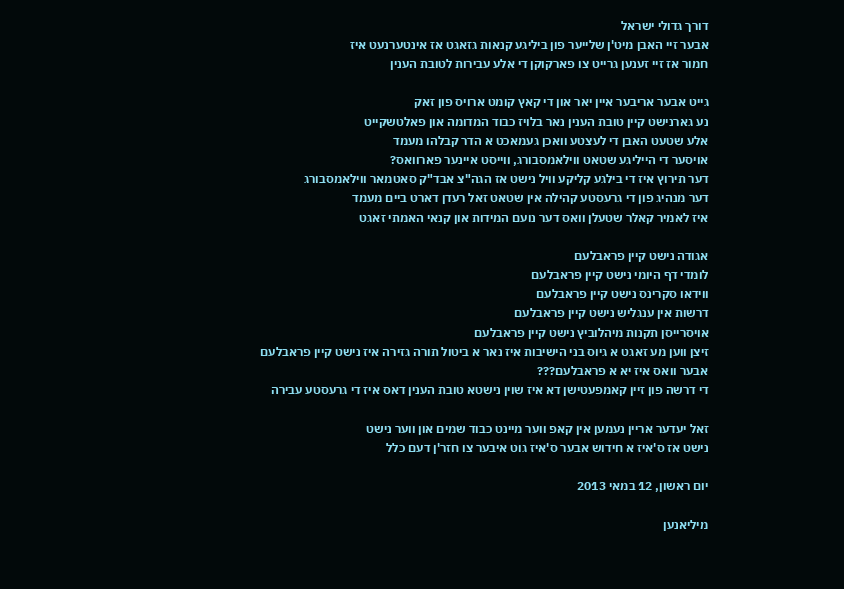דורך גדולי ישראל
אבער זיי האבן מיט'ן שלייער פון ביליגע קנאות גזאגט אז אינטערנעט איז
חמור אז זיי זענען גרייט צו פארקוקן די אלע עבירות לטובת הענין

גייט אבער אריבער איין יאר און די קאץ קומט ארויס פון זאק
נע גארנישט קיין טובת הענין נאר בלויז כבוד המדומה און פאלטשקייט
אלע שטעט האבן די לעצטע וואכן געמאכט א הדר קבלהו מעמד
אויסער די הייליגע שטאט ווילאמסבורג, ווייסט איינער פארוואס?
דער תירוץ איז די בילגע קליקע וויל נישט אז הגה"צ אבד"ק סאטמאר ווילאמסבורג
דער מנהיג פון די גרעסטע קהילה אין שטאט זאל רעדן דארט ביים מעמד
איז לאמיר קאלר שטעלן וואס דער נועם המידות און קנאי האמתי זאגט

אגודה נישט קיין פראבלעם
לומדי דף היומי נישט קיין פראבלעם
ווידאו סקרינס נישט קיין פראבלעם
דרשות אין ענגליש נישט קיין פראבלעם
אויסרייסן תקנות מיהלוביץ נישט קיין פראבלעם
זיצן ווען מע זאגט א גיוס בני הישיבות איז נאר א ביטול תורה גזירה איז נישט קיין פראבלעם
אבער וואס איז יא א פראבלעם???
די דרשה פון זיין קאמפעטישן דא איז שוין נישטא טובת הענין דאס איז די גרעסטע עבירה

זאל יעדער אריין נעמען אין קאפ ווער מיינט כבוד שמים און ווער נישט
נישט אז ס'איז א חידוש אבער ס'איז גוט איבער צו חזר'ן דעם כלל

יום ראשון, 12 במאי 2013

מיליאנען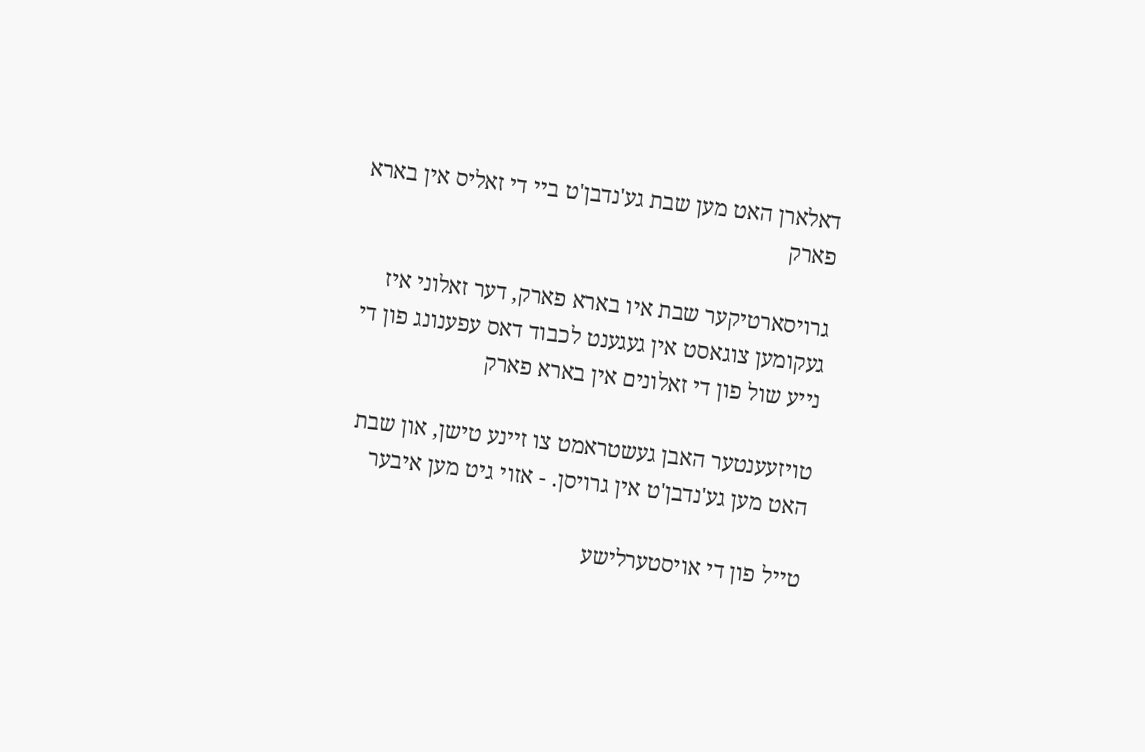דאלארן האט מען שבת גע'נדבן'ט ביי די זאליס אין בארא פארק

גרויסארטיקער שבת איו בארא פארק, דער זאלוני איז געקומען צוגאסט אין געגענט לכבוד דאס עפענונג פון די נייע שול פון די זאלונים אין בארא פארק

טויזעענטער האבן געשטראמט צו זיינע טישן, און שבת האט מען גע'נדבן'ט אין גרויסן. - אזוי גיט מען איבער

טייל פון די אויסטערלישע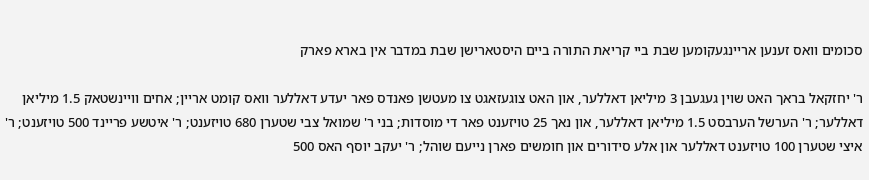סכומים וואס זענען אריינגעקומען שבת ביי קריאת התורה ביים היסטארישן שבת במדבר אין בארא פארק

ר' יחזקאל בראך האט שוין געגעבן 3 מיליאן דאללער, און האט צוגעזאגט צו מעטשן פאנדס פאר יעדע דאללער וואס קומט אריין; אחים וויינשטאק 1.5 מיליאן דאללער; ר' הערשל הערבסט 1.5 מיליאן דאללער, און נאך 25 טויזענט פאר די מוסדות; בני ר' שמואל צבי שטערן 680 טויזענט; ר' איטשע פריינד 500 טויזענט; ר' איצי שטערן 100 טויזענט דאללער און אלע סידורים און חומשים פארן נייעם שוהל; ר' יעקב יוסף האס 500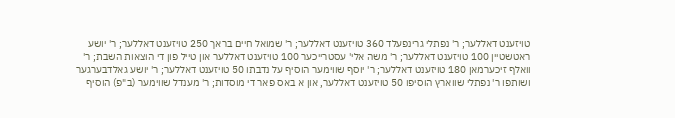טויזענט דאללער; ר' נפתלי גרינפעלד 360 טויזענט דאללער; ר' שמואל חיים בראך 250 טויזענט דאללער; ר' יושע ראטשטיין 100 טויזענט דאללער; ר' משה אלי' עסטרייכער 100 טויזענט דאללער און טייל פון די הוצאות השבת; ר' וואלף זיכערמאן 180 טויזענט דאללער; ר' יוסף שווימער הוסיף על נדבתו 50 טויזענט דאללער; ר' יושע גאלדבערגער ושותפו ר' נפתלי שווארץ הוסיפו 50 טויזענט דאללער, און א באס פאר די מוסדות; ר' מענדל שווימער (ב"פ) הוסיף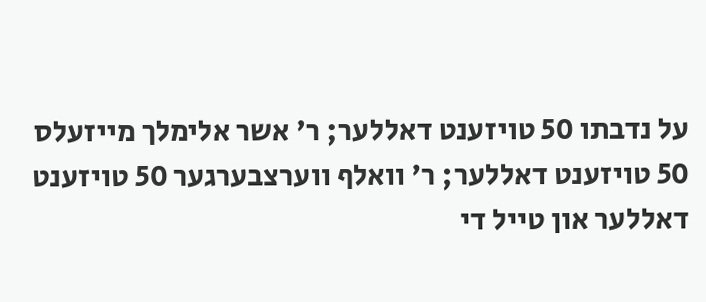על נדבתו 50 טויזענט דאללער; ר' אשר אלימלך מייזעלס 50 טויזענט דאללער; ר' וואלף ווערצבערגער 50 טויזענט דאללער און טייל די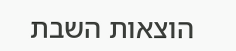הוצאות השבת